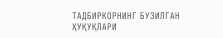ТАДБИРКОРНИНГ БУЗИЛГАН ҲУҚУҚЛАРИ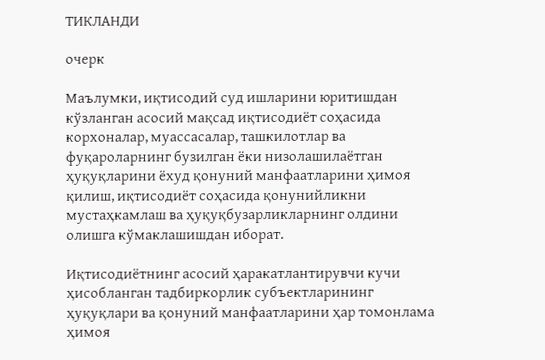ТИКЛАНДИ

очерк

Маълумки, иқтисодий суд ишларини юритишдан кўзланган асосий мақсад иқтисодиёт соҳасида корхоналар, муассасалар, ташкилотлар ва фуқароларнинг бузилган ёки низолашилаётган ҳуқуқларини ёхуд қонуний манфаатларини ҳимоя қилиш, иқтисодиёт соҳасида қонунийликни мустаҳкамлаш ва ҳуқуқбузарликларнинг олдини олишга кўмаклашишдан иборат.

Иқтисодиётнинг асосий ҳаракатлантирувчи кучи ҳисобланган тадбиркорлик субъектларининг ҳуқуқлари ва қонуний манфаатларини ҳар томонлама ҳимоя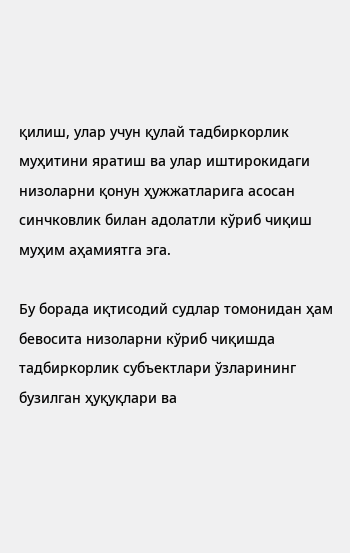қилиш, улар учун қулай тадбиркорлик муҳитини яратиш ва улар иштирокидаги низоларни қонун ҳужжатларига асосан синчковлик билан адолатли кўриб чиқиш муҳим аҳамиятга эга.

Бу борада иқтисодий судлар томонидан ҳам бевосита низоларни кўриб чиқишда тадбиркорлик субъектлари ўзларининг бузилган ҳуқуқлари ва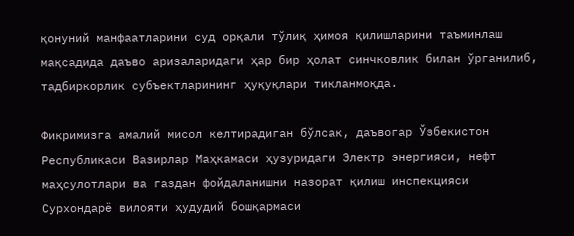қонуний манфаатларини суд орқали тўлиқ ҳимоя қилишларини таъминлаш мақсадида даъво аризаларидаги ҳар бир ҳолат синчковлик билан ўрганилиб, тадбиркорлик субъектларининг ҳуқуқлари тикланмоқда.

Фикримизга амалий мисол келтирадиган бўлсак, даъвогар Ўзбекистон Республикаси Вазирлар Маҳкамаси ҳузуридаги Электр энергияси, нефт маҳсулотлари ва газдан фойдаланишни назорат қилиш инспекцияси Сурхондарё вилояти ҳудудий бошқармаси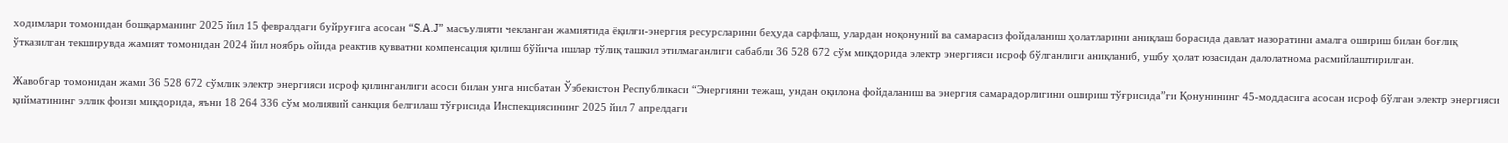ходимлари томонидан бошқарманинг 2025 йил 15 февралдаги буйруғига асосан “S.A.J” масъулияти чекланган жамиятида ёқилғи-энергия ресурсларини беҳуда сарфлаш, улардан ноқонуний ва самарасиз фойдаланиш ҳолатларини аниқлаш борасида давлат назоратини амалга ошириш билан боғлиқ ўтказилган текширувда жамият томонидан 2024 йил ноябрь ойида реактив қувватни компенсация қилиш бўйича ишлар тўлиқ ташкил этилмаганлиги сабабли 36 528 672 сўм миқдорида электр энергияси исроф бўлганлиги аниқланиб, ушбу ҳолат юзасидан далолатнома расмийлаштирилган.

Жавобгар томонидан жами 36 528 672 сўмлик электр энергияси исроф қилинганлиги асоси билан унга нисбатан Ўзбекистон Республикаси “Энергияни тежаш, ундан оқилона фойдаланиш ва энергия самарадорлигини ошириш тўғрисида”ги Қонунининг 45-моддасига асосан исроф бўлган электр энергияси қийматининг эллик фоизи миқдорида, яъни 18 264 336 сўм молиявий санкция белгилаш тўғрисида Инспекциясининг 2025 йил 7 апрелдаги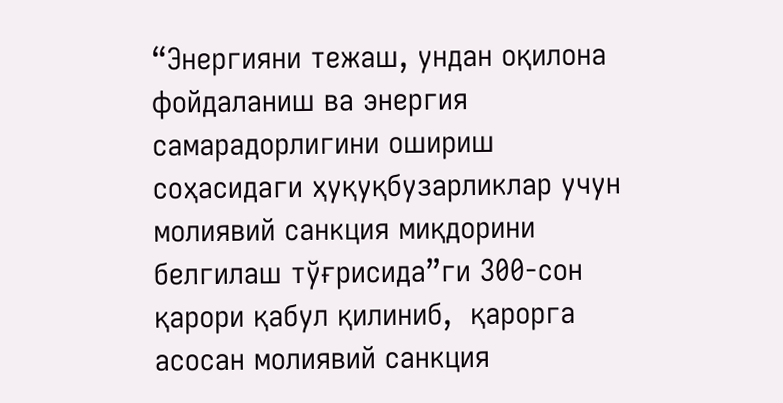“Энергияни тежаш, ундан оқилона фойдаланиш ва энергия самарадорлигини ошириш соҳасидаги ҳуқуқбузарликлар учун молиявий санкция миқдорини белгилаш тўғрисида”ги 300-сон қарори қабул қилиниб,  қарорга асосан молиявий санкция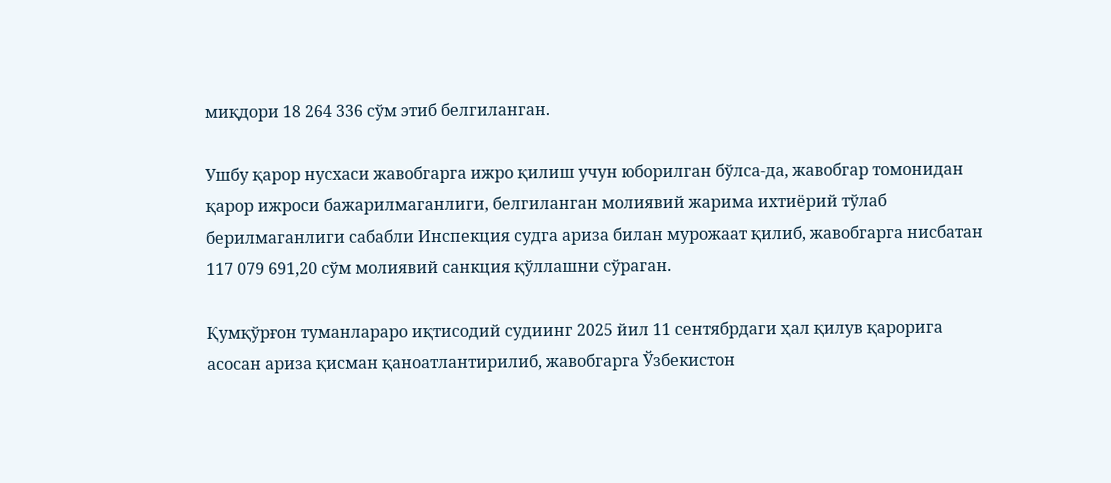миқдори 18 264 336 сўм этиб белгиланган.

Ушбу қарор нусхаси жавобгарга ижро қилиш учун юборилган бўлса-да, жавобгар томонидан қарор ижроси бажарилмаганлиги, белгиланган молиявий жарима ихтиёрий тўлаб берилмаганлиги сабабли Инспекция cудга ариза билан мурожаат қилиб, жавобгарга нисбатан 117 079 691,20 сўм молиявий санкция қўллашни сўраган.

Қумқўрғон туманлараро иқтисодий судиинг 2025 йил 11 сентябрдаги ҳал қилув қарорига асосан ариза қисман қаноатлантирилиб, жавобгарга Ўзбекистон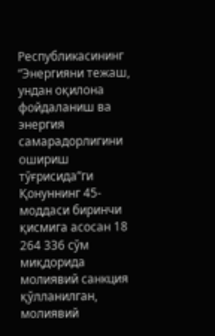Республикасининг “Энергияни тежаш, ундан оқилона фойдаланиш ва энергия самарадорлигини ошириш тўғрисида”ги Қонуннинг 45-моддаси биринчи қисмига асосан 18 264 336 сўм миқдорида молиявий санкция қўлланилган, молиявий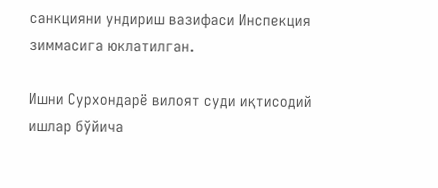санкцияни ундириш вазифаси Инспекция зиммасига юклатилган.

Ишни Сурхондарё вилоят суди иқтисодий ишлар бўйича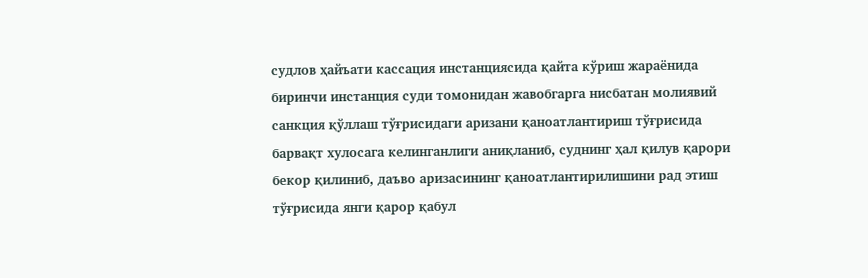судлов ҳайъати кассация инстанциясида қайта кўриш жараёнида биринчи инстанция суди томонидан жавобгарга нисбатан молиявий санкция қўллаш тўғрисидаги аризани қаноатлантириш тўғрисида барвақт хулосага келинганлиги аниқланиб, суднинг ҳал қилув қарори бекор қилиниб, даъво аризасининг қаноатлантирилишини рад этиш тўғрисида янги қарор қабул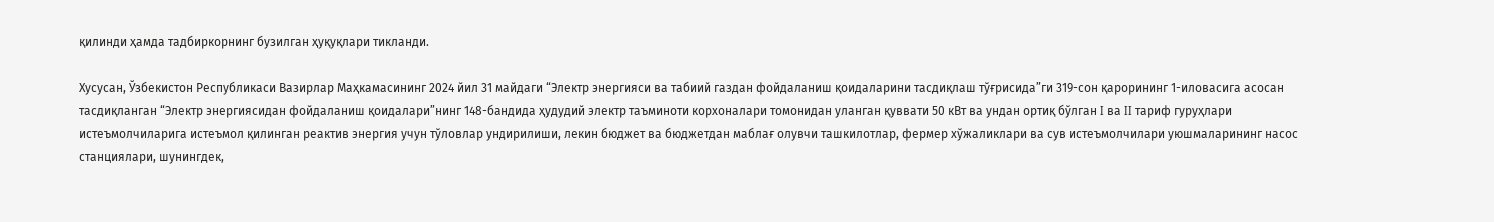қилинди ҳамда тадбиркорнинг бузилган ҳуқуқлари тикланди.

Хусусан, Ўзбекистон Республикаси Вазирлар Маҳкамасининг 2024 йил 31 майдаги “Электр энергияси ва табиий газдан фойдаланиш қоидаларини тасдиқлаш тўғрисида”ги 319-сон қарорининг 1-иловасига асосан тасдиқланган “Электр энергиясидан фойдаланиш қоидалари”нинг 148-бандида ҳудудий электр таъминоти корхоналари томонидан уланган қуввати 50 кВт ва ундан ортиқ бўлган I ва II тариф гуруҳлари истеъмолчиларига истеъмол қилинган реактив энергия учун тўловлар ундирилиши, лекин бюджет ва бюджетдан маблағ олувчи ташкилотлар, фермер хўжаликлари ва сув истеъмолчилари уюшмаларининг насос станциялари, шунингдек,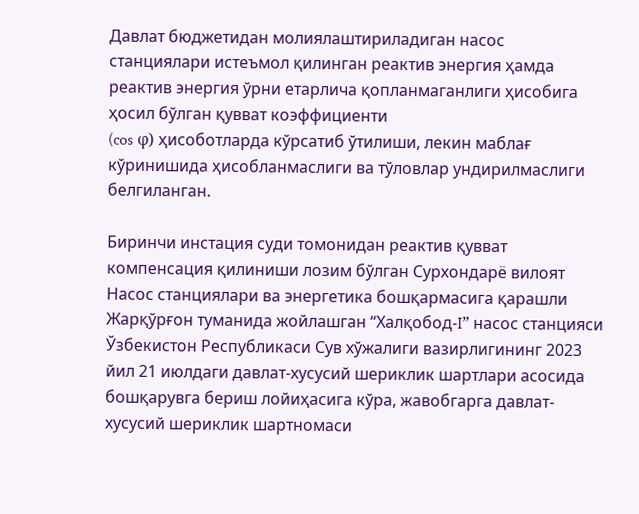Давлат бюджетидан молиялаштириладиган насос станциялари истеъмол қилинган реактив энергия ҳамда реактив энергия ўрни етарлича қопланмаганлиги ҳисобига ҳосил бўлган қувват коэффициенти
(cos φ) ҳисоботларда кўрсатиб ўтилиши, лекин маблағ кўринишида ҳисобланмаслиги ва тўловлар ундирилмаслиги белгиланган.

Биринчи инстация суди томонидан реактив қувват компенсация қилиниши лозим бўлган Сурхондарё вилоят Насос станциялари ва энергетика бошқармасига қарашли Жарқўрғон туманида жойлашган “Халқобод-I” насос станцияси Ўзбекистон Республикаси Сув хўжалиги вазирлигининг 2023 йил 21 июлдаги давлат-хусусий шериклик шартлари асосида бошқарувга бериш лойиҳасига кўра, жавобгарга давлат-хусусий шериклик шартномаси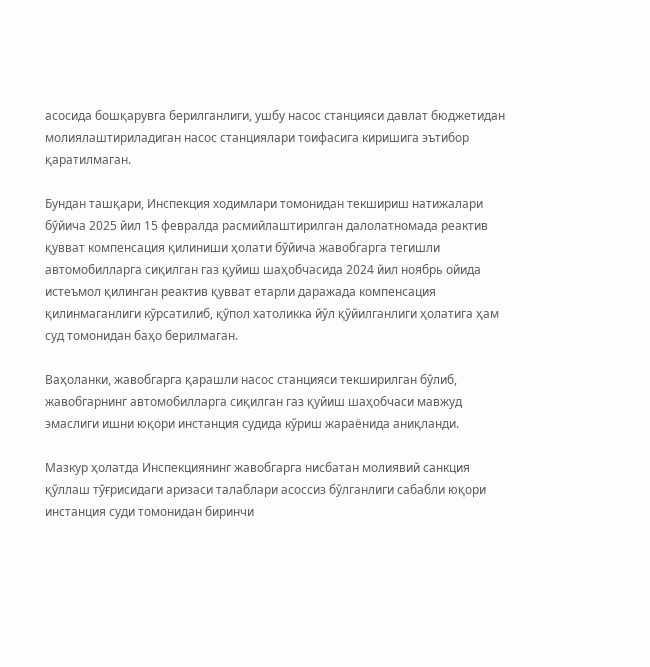асосида бошқарувга берилганлиги, ушбу насос станцияси давлат бюджетидан молиялаштириладиган насос станциялари тоифасига киришига эътибор қаратилмаган.

Бундан ташқари, Инспекция ходимлари томонидан текшириш натижалари бўйича 2025 йил 15 февралда расмийлаштирилган далолатномада реактив қувват компенсация қилиниши ҳолати бўйича жавобгарга тегишли автомобилларга сиқилган газ қуйиш шаҳобчасида 2024 йил ноябрь ойида истеъмол қилинган реактив қувват етарли даражада компенсация қилинмаганлиги кўрсатилиб, қўпол хатоликка йўл қўйилганлиги ҳолатига ҳам суд томонидан баҳо берилмаган.

Ваҳоланки, жавобгарга қарашли насос станцияси текширилган бўлиб, жавобгарнинг автомобилларга сиқилган газ қуйиш шаҳобчаси мавжуд эмаслиги ишни юқори инстанция судида кўриш жараёнида аниқланди.

Мазкур ҳолатда Инспекциянинг жавобгарга нисбатан молиявий санкция қўллаш тўғрисидаги аризаси талаблари асоссиз бўлганлиги сабабли юқори инстанция суди томонидан биринчи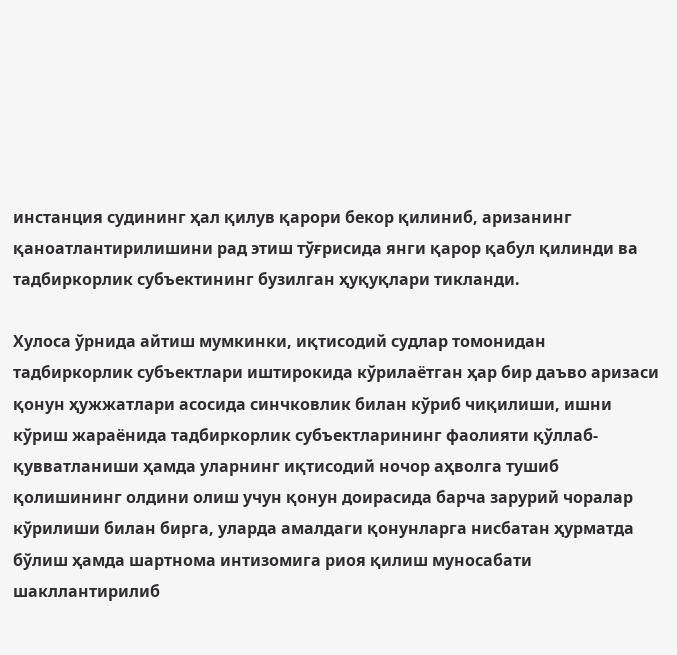инстанция судининг ҳал қилув қарори бекор қилиниб, аризанинг қаноатлантирилишини рад этиш тўғрисида янги қарор қабул қилинди ва тадбиркорлик субъектининг бузилган ҳуқуқлари тикланди.

Хулоса ўрнида айтиш мумкинки, иқтисодий судлар томонидан тадбиркорлик субъектлари иштирокида кўрилаётган ҳар бир даъво аризаси қонун ҳужжатлари асосида синчковлик билан кўриб чиқилиши, ишни кўриш жараёнида тадбиркорлик субъектларининг фаолияти қўллаб-қувватланиши ҳамда уларнинг иқтисодий ночор аҳволга тушиб қолишининг олдини олиш учун қонун доирасида барча зарурий чоралар кўрилиши билан бирга, уларда амалдаги қонунларга нисбатан ҳурматда бўлиш ҳамда шартнома интизомига риоя қилиш муносабати шакллантирилиб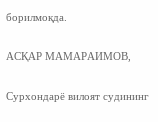борилмоқда.

АСҚАР МАМАРАИМОВ,

Сурхондарё вилоят судининг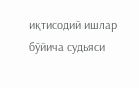иқтисодий ишлар бўйича судьяси